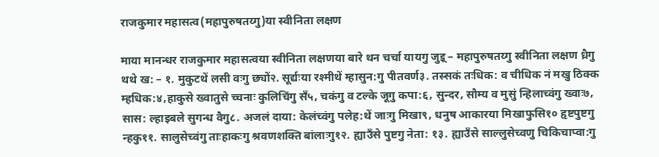राजकुमार महासत्व(महापुरुषतय्गु)या स्वीनिता लक्षण

माया मानन्धर राजकुमार महासत्वया स्वीनिता लक्षणया बारे थन चर्चा यायगु जुइ् – महापुरुषतय्गु स्वीनिता लक्षण ध्रैगु थथे ख: – १. मुकुटथें लसी वःगु छ्यों२. सूर्द्यःया रश्मीथें म्हासुन:गु पीतवर्ण३. तस्सकं तःधिक: व चीधिक नं मखु ठिक्क म्हधिक:४,हाकुसे ख्वातुसे च्चनाः कुलिचिंगु सँ५, चकंगु व टल्के जूगु कपा:६, सुन्दर, सौम्य व मुसुं न्हिलाच्वंगु ख्वाः७, सास: ल्हाइबले सुगन्ध वैगु८. अजलं दाया: केलंच्वंगु पलेह:थें जाःगु मिखा९, धनुष आकारया मिखाफुसि१० हृष्टपुष्टगु न्हकु११. सालुसेच्वंगु ताःहाकःगु श्रवणशक्ति बांलाःगु१२. ह्याउँसे पुष्टगु नेता: १३. ह्याउँसे साल्लुसेच्वणु चिकिचाप्वा:गु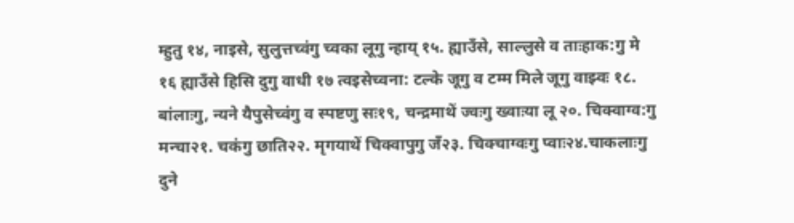म्हुतु १४, नाइसे, सुलुत्तच्वंगु च्वका लूगु न्हाय् १५. ह्याउँसे, साल्लुसे व ताःहाक:गु मे १६ ह्याउँसे हिसि दुगु वाधी १७ त्वइसेच्वना: टल्के जूगु व टम्म मिले जूगु वाझ्वः १८. बांलाःगु, न्यने यैपुसेच्वंगु व स्पष्टणु सः१९, चन्द्रमाथें ज्वःगु ख्वाःया लू २०. चिक्वाग्व:गु मन्चा२१. चकंगु छाति२२. मृगयाथें चिक्वापुगु जँ२३. चिक्चाग्वःगु प्वाः२४.चाकलाःगु दुने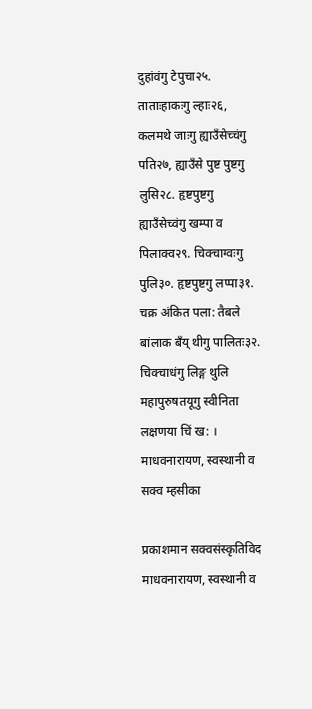दुहांवंगु टेपुचा२५. ताताःहाकःगु ल्हाः२६, कलमथे जाःगु ह्याउँसेच्चंगु पति२७, ह्याउँसे पुष्ट पुष्टगु लुसि२८. हृष्टपुष्टगु ह्याउँसेच्वंगु खम्पा व पिलाक्व२९. चिक्चाग्वःगु पुलि३०. हृष्टपुष्टगु लप्पा३१. चक्र अंकित पला: तैबले बांलाक बँय् थीगु पालितः३२. चिक्चाधंगु लिङ्ग थुलि महापुरुषतयूगु स्वीनिता लक्षणया चिं ख: ।
माधवनारायण, स्वस्थानी व सक्व म्हसीका

प्रकाशमान सक्वसंस्कृतिविद माधवनारायण, स्वस्थानी व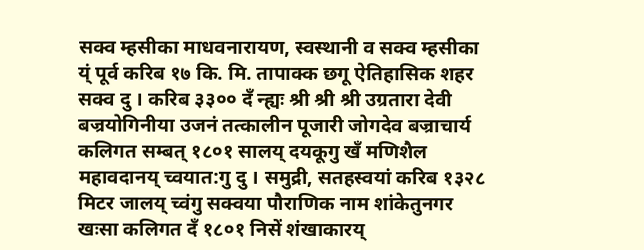सक्व म्हसीका माधवनारायण, स्वस्थानी व सक्व म्हसीका य्ं पूर्व करिब १७ कि. मि. तापाक्क छगू ऐतिहासिक शहर सक्व दु । करिब ३३०० दँ न्ह्यः श्री श्री श्री उग्रतारा देवी बज्रयोगिनीया उजनं तत्कालीन पूजारी जोगदेव बज्राचार्य कलिगत सम्बत् १८०१ सालय् दयकूगु खँ मणिशैल महावदानय् च्वयात:गु दु । समुद्री, सतहस्वयां करिब १३२८ मिटर जालय् च्वंगु सक्वया पौराणिक नाम शांकेतुनगर खःसा कलिगत दँ १८०१ निसें शंखाकारय्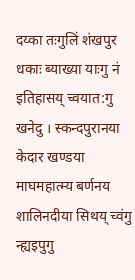दय्का तःगुलिं शंखपुर धकाः ब्याख्या याःगु नं इतिहासय् च्वयात:गु खनेदु । स्कन्दपुरानया केदार खण्डया माघमहात्म्य बर्णनय शालिनदीया सिथय् च्वंगु न्ह्यइपुगु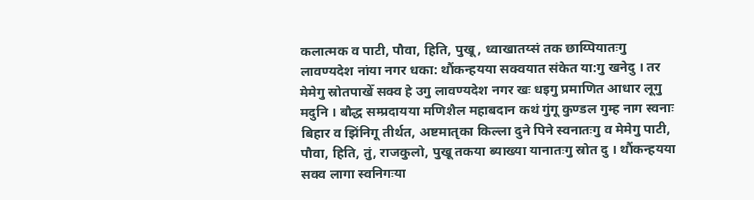कलात्मक व पाटी, पौवा, हिति, पुखू, ध्वाखातय्सं तक छाय्पियातःगु लावण्यदेश नांया नगर धका: थौंकन्हयया सक्वयात संकेत या:गु खनेदु । तर मेमेगु स्रोतपाखेँ सक्व हे उगु लावण्यदेश नगर खः धइगु प्रमाणित आधार लूगु मदुनि । बौद्ध सम्प्रदायया मणिशैल महाबदान कथं गुंगू कुण्डल गुम्ह नाग स्वनाः बिहार व झिंनिगू तीर्थत, अष्टमातृका किल्ला दुने पिने स्वनातःगु व मेमेगु पाटी, पौवा, हिति, तुं, राजकुलो, पुखू तकया ब्याख्या यानातःगु स्रोत दु । थौंकन्हयया सक्व लागा स्वनिगःया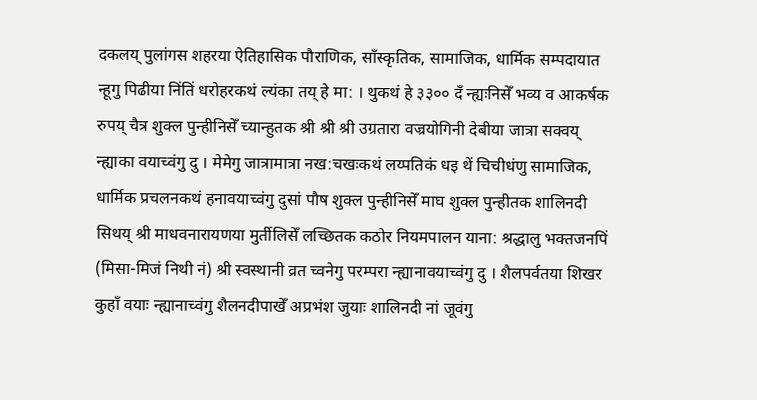दकलय् पुलांगस शहरया ऐतिहासिक पौराणिक, साँस्कृतिक, सामाजिक, धार्मिक सम्पदायात न्हूगु पिढीया निंतिं धरोहरकथं ल्यंका तय् हे मा: । थुकथं हे ३३०० दँ न्ह्यःनिसेँ भव्य व आकर्षक रुपय् चैत्र शुक्ल पुन्हीनिसेँ च्यान्हुतक श्री श्री श्री उग्रतारा वज्रयोगिनी देबीया जात्रा सक्वय् न्ह्याका वयाच्वंगु दु । मेमेगु जात्रामात्रा नख:चखःकथं लय्पतिकं धइ थें चिचीधंणु सामाजिक, धार्मिक प्रचलनकथं हनावयाच्वंगु दुसां पौष शुक्ल पुन्हीनिसेँ माघ शुक्ल पुन्हीतक शालिनदी सिथय् श्री माधवनारायणया मुर्तीलिसेँ लच्छितक कठोर नियमपालन याना: श्रद्धालु भक्तजनपिं (मिसा-मिजं निथी नं) श्री स्वस्थानी व्रत च्वनेगु परम्परा न्ह्यानावयाच्वंगु दु । शैलपर्वतया शिखर कुहाँ वयाः न्ह्यानाच्वंगु शैलनदीपाखेँ अप्रभंश जुयाः शालिनदी नां जूवंगु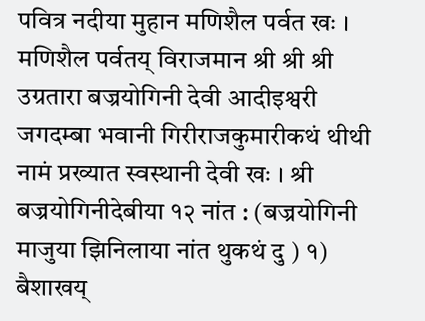पवित्र नदीया मुहान मणिशैल पर्वत खः । मणिशैल पर्वतय् विराजमान श्री श्री श्री उग्रतारा बज्रयोगिनी देवी आदीइश्वरी जगदम्बा भवानी गिरीराजकुमारीकथं थीथी नामं प्रख्यात स्वस्थानी देवी खः । श्री बज्रयोगिनीदेबीया १२ नांत : (बज्रयोगिनी माजुया झिनिलाया नांत थुकथं दु ) १) बैशाखय्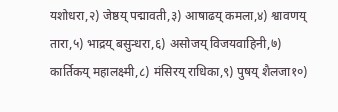यशोधरा,२) जेष्ठय् पद्मावती,३) आषाढय् कमला,४) श्वावणय् तारा,५) भाद्रय् बसुन्धरा,६) असोजय् विजयवाहिनी,७) कार्तिकय् महालक्ष्मी,८) मंसिरय् राधिका,९) पुषय् शैलजा१०)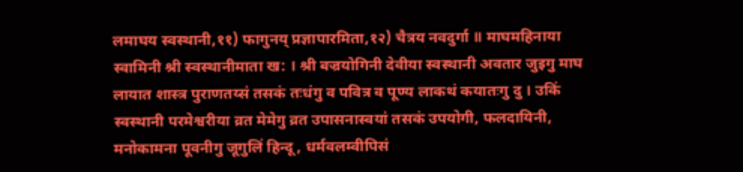लमाघय स्वस्थानी,११) फागुनय् प्रज्ञापारमिता,१२) चैत्रय नवदुर्गा ॥ माघमहिनाया स्वामिनी श्री स्वस्थानीमाता ख: । श्री बज्रयोगिनी देवीया स्वस्थानी अवतार जुइगु माघ लायात शास्त्र पुराणतय्सं तसकं तःधंगु व पवित्र व पूण्य लाकथं कयातःगु दु । उकिं स्वस्थानी परमेश्वरीया व्रत मेमेगु व्रत उपासनास्वयां तसकं उपयोगी, फलदायिनी, मनोकामना पूवनीगु जूगुलिं हिन्दू, धर्मवलम्वीपिसं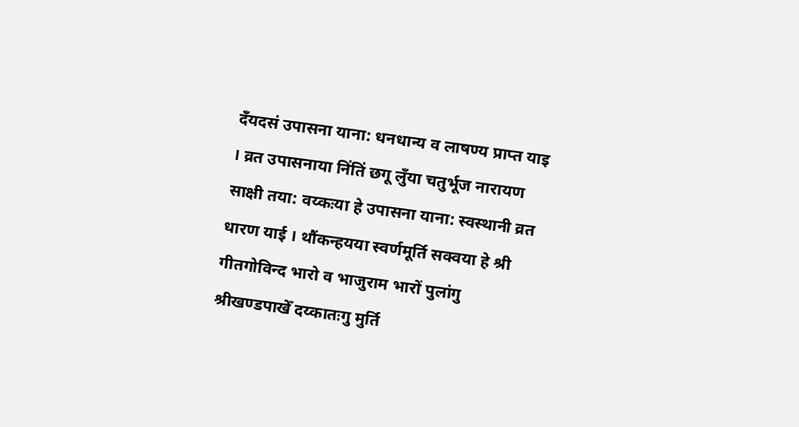दँयदसं उपासना याना: धनधान्य व लाषण्य प्राप्त याइ । व्रत उपासनाया निंतिं छगू लुँया चतुर्भूज नारायण साक्षी तया: वय्कःया हे उपासना याना: स्वस्थानी व्रत धारण याई । थौंकन्हयया स्वर्णमूर्ति सक्वया हे श्री गीतगोविन्द भारो व भाजुराम भारों पुलांगु श्रीखण्डपाखेँ दय्कातःगु मुर्ति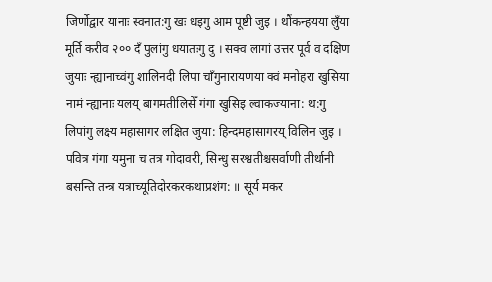जिर्णोद्वार यानाः स्वनात:गु खः धइगु आम पूष्टी जुइ । थौंकन्हयया लुँया मूर्ति करीव २०० दँ पुलांगु धयातःगु दु । सक्व लागां उत्तर पूर्व व दक्षिण जुयाः न्ह्यानाच्वंगु शालिनदी लिपा चाँगुनारायणया क्वं मनोहरा खुसिया नामं न्ह्यानाः यलय् बागमतीलिसेँ गंगा खुसिइ ल्वाकज्याना: थ:गु लिपांगु लक्ष्य महासागर लक्षित जुया: हिन्दमहासागरय् विलिन जुइ । पवित्र गंगा यमुना च तत्र गोदावरी, सिन्धु सरश्वतीश्चसर्वाणी तीर्थानी बसन्ति तन्त्र यत्राच्यूतिदोरकरकथाप्रशंग: ॥ सूर्य मकर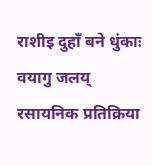राशीइ दुहाँ बने धुंकाः वयागु जलय् रसायनिक प्रतिक्रिया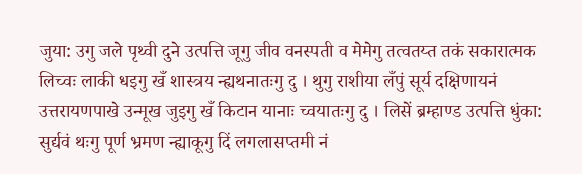जुया: उगु जले पृथ्वी दुने उत्पत्ति जूगु जीव वनस्पती व मेमेगु तत्वतय्त तकं सकारात्मक लिच्वः लाकी धइगु खँ शास्त्रय न्ह्यथनातःगु दु । थुगु राशीया लँपुं सूर्य दक्षिणायनं उत्तरायणपाखे उन्मूख जुइगु खँ किटान यानाः च्वयातःगु दु । लिसें ब्रम्हाण्ड उत्पत्ति धुंका: सुर्द्यवं थःगु पूर्ण भ्रमण न्ह्याकूगु दिं लगलासप्तमी नं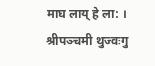माघ लाय् हे ला: । श्रीपञ्चमी थुज्वःगु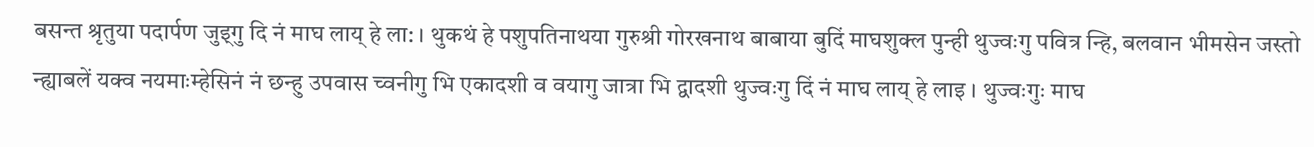बसन्त श्रृतुया पदार्पण जुइ्गु दि नं माघ लाय् हे ला: । थुकथं हे पशुपतिनाथया गुरुश्री गोरखनाथ बाबाया बुदिं माघशुक्ल पुन्ही थुज्वःगु पवित्र न्हि, बलवान भीमसेन जस्तो न्ह्याबलें यक्व नयमाःम्हेसिनं नं छन्हु उपवास च्वनीगु भि एकादशी व वयागु जात्रा भि द्वादशी थुज्वःगु दिं नं माघ लाय् हे लाइ । थुज्वःगुः माघ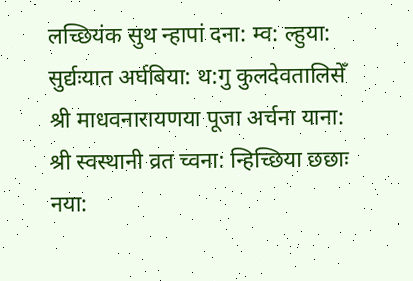लच्छियंक सुथ न्हापां दना: म्व: ल्हुया: सुर्द्यःयात अर्घबिया: थ:गु कुलदेवतालिसेँ श्री माधवनारायणया पूजा अर्चना याना: श्री स्वस्थानी व्रत च्वना: न्हिच्छिया छछाः नया: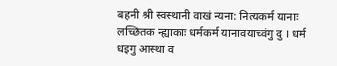बहनी श्री स्वस्थानी वाखं न्यना: नित्यकर्म यानाः लच्छितक न्ह्याकाः धर्मकर्म यानावयाच्वंगु दु । धर्म धइगु आस्था व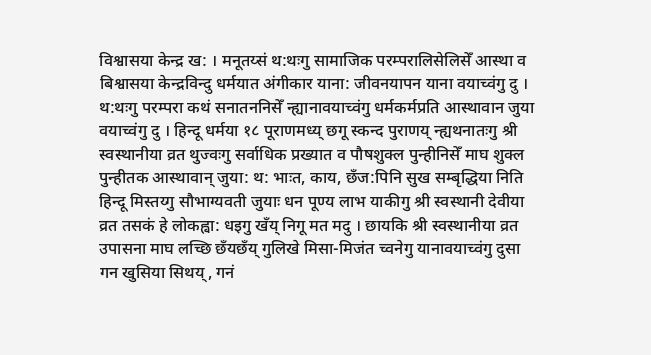विश्वासया केन्द्र ख: । मनूतय्सं थ:थःगु सामाजिक परम्परालिसेलिसेँ आस्था व बिश्वासया केन्द्रविन्दु धर्मयात अंगीकार याना: जीवनयापन याना वयाच्वंगु दु । थ:थःगु परम्परा कथं सनातननिसेँ न्ह्यानावयाच्वंगु धर्मकर्मप्रति आस्थावान जुया वयाच्वंगु दु । हिन्दू धर्मया १८ पूराणमध्य् छगू स्कन्द पुराणय् न्ह्यथनातःगु श्री स्वस्थानीया व्रत थुज्वःगु सर्वाधिक प्रख्यात व पौषशुक्ल पुन्हीनिसेँ माघ शुक्ल पुन्हीतक आस्थावान् जुया: थ: भाःत, काय, छँज:पिनि सुख सम्बृद्धिया निति हिन्दू मिस्तय्गु सौभाग्यवती जुयाः धन पूण्य लाभ याकीगु श्री स्वस्थानी देवीया व्रत तसकं हे लोकह्वा: धइगु खँय् निगू मत मदु । छायकि श्री स्वस्थानीया व्रत उपासना माघ लच्छि छँयछँय् गुलिखे मिसा-मिजंत च्वनेगु यानावयाच्वंगु दुसा गन खुसिया सिथय्, गनं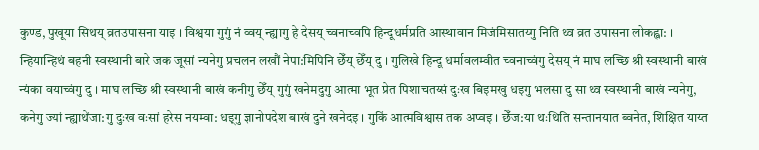कुण्ड, पुखूया सिथय् व्रतउपासना याइ । विश्वया गुगुं नं व्वय् न्ह्यागु हे देसय् च्वनाच्वपि हिन्दूधर्मप्रति आस्थावान मिजंमिसातय्गु निति थ्व व्रत उपासना लोकह्वा: । न्हियान्हिथं बहनी स्वस्थानी बारे जक जूसां न्यनेगु प्रचलन लखौं नेपा:मिपिनि छेँय् छेँय् दु । गुलिखे हिन्दू धर्मावलम्वीत च्वनाच्वंगु देसय् नं माघ लच्छि श्री स्वस्थानी बाखं न्यंका वयाच्वंगु दु । माघ लच्छि श्री स्वस्थानी बाखं कनीगु छेँय् गुगुं खनेमदुगु आत्मा भूत प्रेत पिशाचतय्सं दुःख बिइमखु धइगु भलसा दु सा थ्व स्वस्थानी बाखं न्यनेगु, कनेगु ज्यां न्ह्याथेंजा:गु दुःख वःसां हरेस नयम्वा: धइ्गु ज्ञानोपदेश बाखं दुने खनेदइ । गुकिं आत्मविश्वास तक अप्वइ । छेँज:या थःथिति सन्तानयात ब्वनेत, शिक्षित याय्त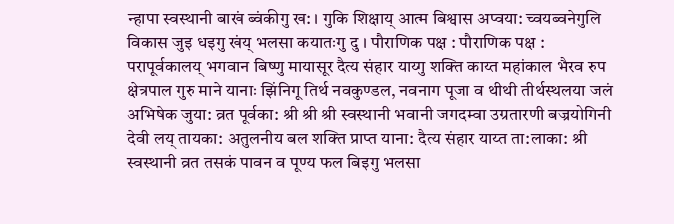न्हापा स्वस्थानी बाखं ब्वंकीगु ख: । गुकि शिक्षाय् आत्म बिश्वास अप्वया: च्वयब्वनेगुलि विकास जुइ धइगु खंय् भलसा कयातःगु दु । पौराणिक पक्ष : पौराणिक पक्ष : परापूर्वकालय् भगवान बिष्णु मायासूर दैत्य संहार याय्गु शक्ति काय्त महांकाल भैरव रुप क्षेत्रपाल गुरु माने यानाः झिंनिगू तिर्थ नवकुण्डल, नवनाग पूजा व थीथी तीर्थस्थलया जलं अभिषेक जुया: व्रत पूर्वका: श्री श्री श्री स्वस्थानी भवानी जगदम्वा उग्रतारणी बज्रयोगिनी देवी लय् तायका: अतुलनीय बल शक्ति प्राप्त याना: दैत्य संहार याय्त ता:लाका: श्री स्वस्थानी व्रत तसकं पावन व पूण्य फल बिइगु भलसा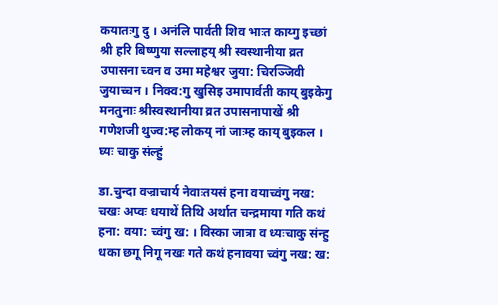कयातःगु दु । अनंलि पार्वती शिव भाःत काय्गु इच्छां श्री हरि बिष्णुया सल्लाहय् श्री स्वस्थानीया व्रत उपासना च्वन व उमा महेश्वर जुया: चिरञ्जिवी जुयाच्चन । निक्व:गु खुसिइ उमापार्वती काय् बुइकेगु मनतुनाः श्रीस्वस्थानीया व्रत उपासनापाखें श्री गणेशजी थुज्व:म्ह लोकय् नां जाःम्ह काय् बुइकल ।
घ्यः चाकु संल्हुं

डा.चुन्दा वज्राचार्य नेवाःतयसं हना वयाच्वंगु नख: चखः अप्वः धयाथें तिथि अर्थात चन्द्रमाया गति कथं हना: वया: च्वंगु ख: । विस्का जात्रा व ध्यःचाकु संन्हु धका छगू निगू नखः गते कथं हनावया च्वंगु नख: ख: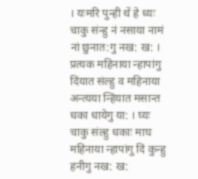। यःमरि पुन्ही थें हे ध्यः चाकु संन्हु नं नसाया नामं नां छुनात:गु नख: ख: । प्रत्यक महिनाया न्हापांगु दिंयात संल्हु व महिनाया अन्त्यया न्हिंयात मसान्त धका धायेगु या: । घ्यः चाकु संल्हु धकाः माघ महिनाया न्हापांगु दिं कुन्हु हनीगु नख: ख: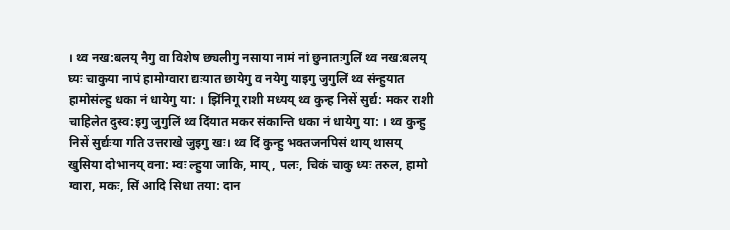। थ्व नख:बलय् नैगु वा विशेष छ्यलीगु नसाया नामं नां छुनातःगुलिं थ्व नख:बलय् घ्यः चाकुया नापं हामोग्वारा द्यःयात छायेगु व नयेगु याइगु जुगुलिं थ्व संन्हुयात हामोसंल्हु धका नं धायेगु या: । झिंनिगू राशी मध्यय् थ्व कुन्ह निसें सुर्द्य: मकर राशी चाहिलेत दुस्व:इगु जुगुलिं थ्व दिंयात मकर संकान्ति धका नं धायेगु या: । थ्व कुन्हु निसें सुर्द्यःया गति उत्तराखे जुइगु खः। थ्व दिं कुन्हु भक्तजनपिसं थाय् थासय् खुसिया दोभानय् वना: म्वः ल्हुया जाकि, माय् , पलः, चिकं चाकु ध्यः तरुल, हामो ग्वारा, मकः, सिं आदि सिधा तया: दान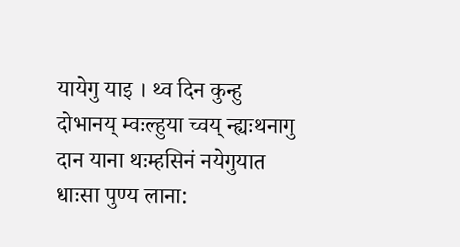यायेगु याइ । थ्व दिन कुन्हु दोभानय् म्वःल्हुया च्वय् न्ह्यःथनागु दान याना थःम्हसिनं नयेगुयात धाःसा पुण्य लाना: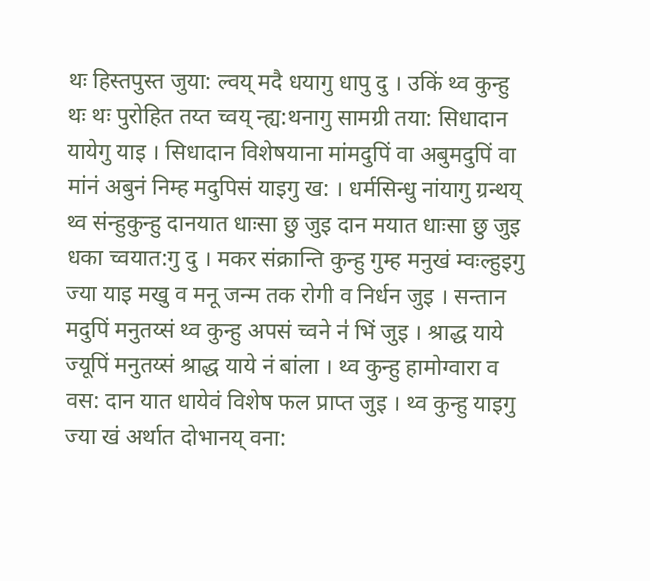थः हिस्तपुस्त जुया: ल्वय् मदै धयागु धापु दु । उकिं थ्व कुन्हु थः थः पुरोहित तय्त च्वय् न्ह्य:थनागु सामग्री तया: सिधादान यायेगु याइ । सिधादान विशेषयाना मांमदुपिं वा अबुमदुपिं वा मांनं अबुनं निम्ह मदुपिसं याइगु ख: । धर्मसिन्धु नांयागु ग्रन्थय् थ्व संन्हुकुन्हु दानयात धाःसा छु जुइ दान मयात धाःसा छु जुइ धका च्वयात:गु दु । मकर संक्रान्ति कुन्हु गुम्ह मनुखं म्वःल्हुइगु ज्या याइ मखु व मनू जन्म तक रोगी व निर्धन जुइ । सन्तान मदुपिं मनुतय्सं थ्व कुन्हु अपसं च्वने न॑ भिं जुइ । श्राद्ध याये ज्यूपिं मनुतय्सं श्राद्ध याये नं बांला । थ्व कुन्हु हामोग्वारा व वस: दान यात धायेवं विशेष फल प्राप्त जुइ । थ्व कुन्हु याइगु ज्या खं अर्थात दोभानय् वना: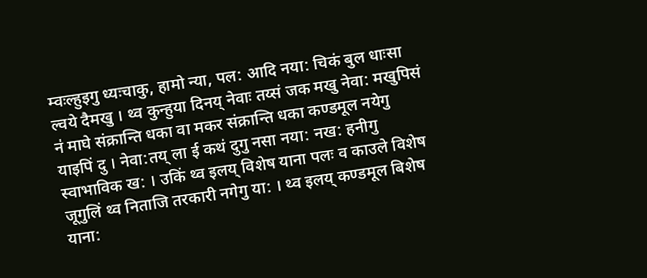म्वःल्हुइगु ध्यःचाकु, हामो न्या, पल: आदि नया: चिकं बुल धाःसा ल्वये दैमखु । थ्व कुन्हुया दिनय् नेवाः तय्सं जक मखु नेवा: मखुपिसं न॑ माघे संक्रान्ति धका वा मकर संक्रान्ति धका कण्डमूल नयेगु याइपिं दु । नेवा:तय् ला ई कथं दुगु नसा नया: नख: हनीगु स्वाभाविक ख: । उकिं थ्व इलय् विशेष याना पलः व काउले विशेष जूगुलिं थ्व निताजि तरकारी नगेगु या: । थ्व इलय् कण्डमूल बिशेष याना: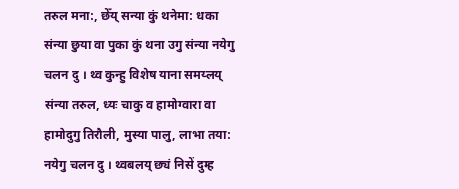तरुल मना:, छेँय् सन्या कुं थनेमा: धका संन्या छुया वा पुका कुं थना उगु संन्या नयेगु चलन दु । थ्व कुन्हु विशेष याना समय्लय् संन्या तरुल, ध्यः चाकु व हामोग्वारा वा हामोदुगु तिरौली, मुस्या पालु, लाभा तया: नयेगु चलन दु । थ्वबलय् छ्यं निसें दुम्ह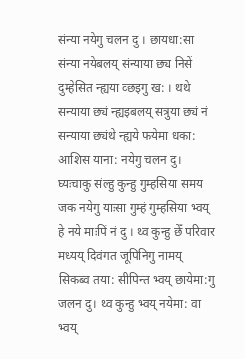संन्या नयेगु चलन दु । छायधा:सा संन्या नयेबलय् संन्याया छ्य निसें दुम्हेसित न्ह्यया व्छइगु ख: । थथे सन्याया छ्यं न्ह्यइबलय् सत्रुया छ्यं नं सन्याया छ्यंथे न्ह्यये फयेमा धका: आशिस याना: नयेगु चलन दु। घ्यःचाकु संल्हु कुन्हु गुम्हसिया समय जक नयेगु याःसा गुम्हं गुम्हसिया भ्वय् हे नये माःपिं नं दु । थ्व कुन्हु छेँ परिवार मध्यय् दिवंगत जूपिनिगु नामय् सिकब्व तया: सीपिन्त भ्वय् छायेमा:गु जलन दु। थ्व कुन्हु भ्वय् नयेमा: वा भ्वय्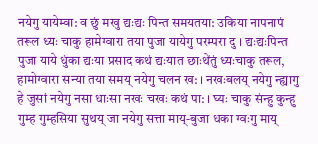नयेगु यायेम्वा: व छुं मखु द्यःद्यः पिन्त समयतया: उकिया नापनापं तरूल ध्यः चाकु हामेग्वारा तया पुजा यायेगु परम्परा दु । द्यःद्यःपिन्त पुजा याये धुंका द्यःया प्रसाद कथं द्यःयात छाःथेंतुं ध्यःचाकु तरूल, हामोग्वारा सन्या तया समय् नयेगु चलन ख: । नखःबलय् नयेगु न्ह्यागु हे जुसां नयेगु नसा धाःसा नखः चखः कथं पा: । घ्यः चाकु संन्हु कुन्हु गुम्ह गुम्हसिया सुथय् जा नयेगु सत्ता माय्-बुजा धका ग्वःगु माय्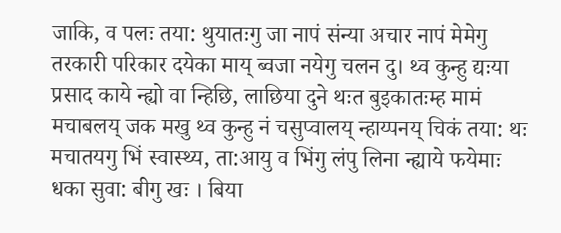जाकि, व पलः तया: थुयातःगु जा नापं संन्या अचार नापं मेमेगु तरकारी परिकार दयेका माय् ब्वजा नयेगु चलन दु। थ्व कुन्हु द्यःया प्रसाद काये न्ह्यो वा न्हिछि, लाछिया दुने थःत बुइकातःम्ह मामं मचाबलय् जक मखु थ्व कुन्हु नं चसुप्वालय् न्हाय्पनय् चिकं तया: थः मचातयगु भिं स्वास्थ्य, ता:आयु व भिंगु लंपु लिना न्ह्याये फयेमाः धका सुवा: बीगु खः । बिया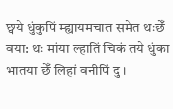छ्वये धुंकुपिं म्ह्यायमचात समेत थःछेँ वया: थः मांया ल्हातिं चिकं तये धुंका भातया छेँ लिहां वनीपिं दु ।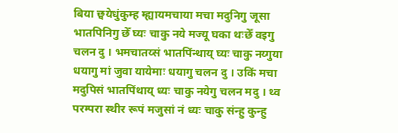बिया छ्वयेधुंकुम्ह म्ह्यायमचाया मचा मदुनिगु जूसा भातपिनिगु छेँ घ्यः चाकु नये मज्यू घका थःछेँ वइगु चलन दु । भमचातय्सं भातपिंन्थाय् घ्यः चाकु नय्गुया धयागु मां जुवा यायेमाः धयागु चलन दु । उकिं मचा मदुपिसं भातपिंथाय् ध्यः चाकु नयेगु चलन मदु । थ्व परम्परा स्थीर रूपं मजुसां नं ध्यः चाकु संन्हु कुन्हु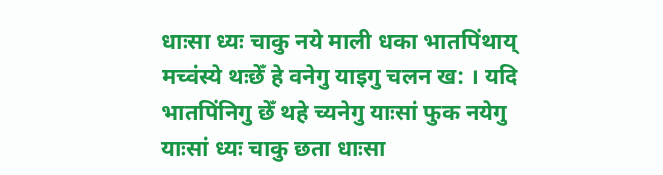धाःसा ध्यः चाकु नये माली धका भातपिंथाय् मच्वंस्ये थःछेँ हे वनेगु याइगु चलन ख: । यदि भातपिंनिगु छेँ थहे च्यनेगु याःसां फुक नयेगु याःसां ध्यः चाकु छता धाःसा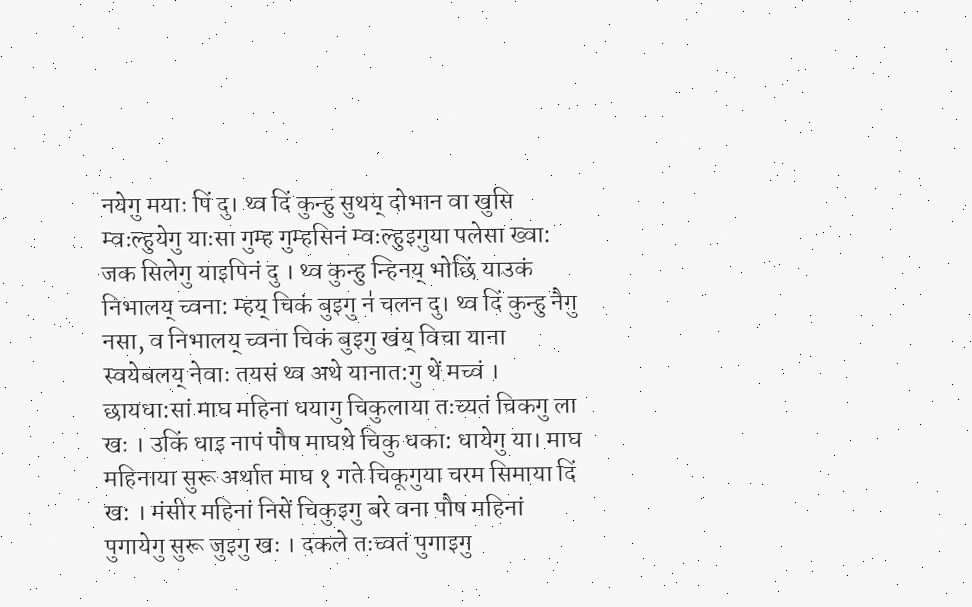नयेगु मयाः पिं दु। थ्व दिं कुन्हु सुथय् दोभान वा खुसि म्वःल्हुयेगु याःसा गुम्ह गुम्हसिनं म्वःल्हुइगुया पलेसा ख्वा: जक सिलेगु याइपिनं दु । थ्व कुन्हु न्हिनय् भोछिं याउकं निभालय् च्वना: म्हय् चिकं बुइगु न॑ चलन दु। थ्व दिं कुन्हु नैगु नसा, व निभालय् च्वना चिकं बुइगु खंय् विचा याना स्वयेबलय् नेवाः तयसं थ्व अथे यानात:गु थें मच्वं । छायधा:सां माघ महिना धयागु चिकुलाया तःच्यतं चिकगु ला खः । उकिं धाइ नापं पौष माघथे चिकु धका: धायेगु या। माघ महिनाया सुरू अर्थात माघ १ गते चिकूगुया चरम सिमाया दिं ख: । मंसीर महिनां निसें चिकुइगु बरे वना पौष महिनां पुगायेगु सुरू जुइगु खः । दकले तःच्वतं पुगाइगु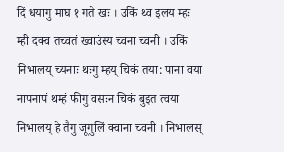दिं धयागु माघ १ गते खः । उकिं थ्व इलय म्हः म्ही दक्व तच्वतं ख्वाउंस्य च्वना च्वनी । उकिं निभालय् च्यनाः थःगु म्हय् चिकं तया: पाना वया नापनापं थम्हं फीगु वसःन चिकं बुइत त्वया निभालय् हे तैगु जूगुलिं क्वाना च्वनी । निभालस्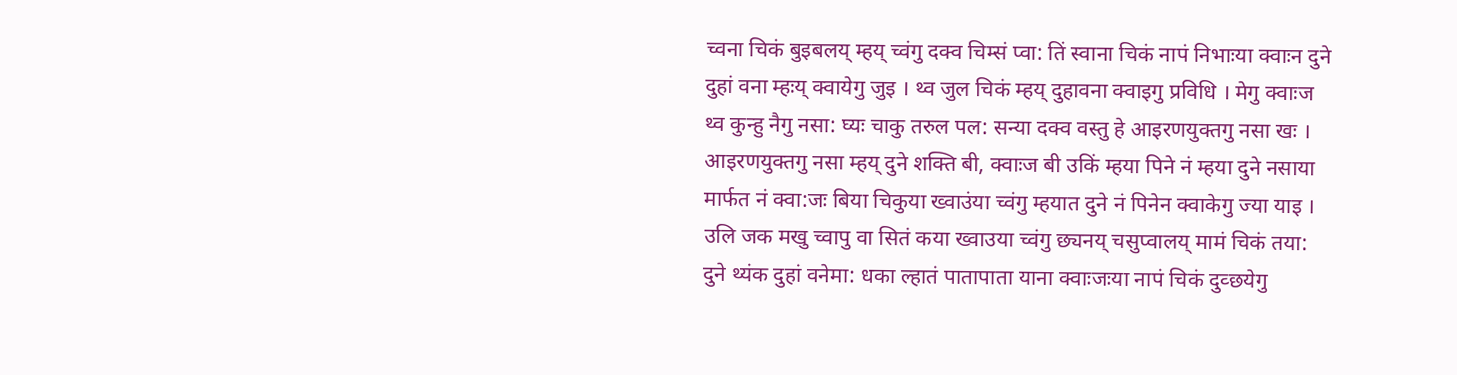च्वना चिकं बुइबलय् म्हय् च्वंगु दक्व चिम्सं प्वा: तिं स्वाना चिकं नापं निभाःया क्वाःन दुने दुहां वना म्हःय् क्वायेगु जुइ । थ्व जुल चिकं म्हय् दुहावना क्वाइगु प्रविधि । मेगु क्वाःज थ्व कुन्हु नैगु नसा: घ्यः चाकु तरुल पल: सन्या दक्व वस्तु हे आइरणयुक्तगु नसा खः । आइरणयुक्तगु नसा म्हय् दुने शक्ति बी, क्वाःज बी उकिं म्हया पिने नं म्हया दुने नसाया मार्फत नं क्वा:जः बिया चिकुया ख्वाउंया च्वंगु म्हयात दुने नं पिनेन क्वाकेगु ज्या याइ । उलि जक मखु च्वापु वा सितं कया ख्वाउया च्वंगु छ्यनय् चसुप्वालय् मामं चिकं तया: दुने थ्यंक दुहां वनेमा: धका ल्हातं पातापाता याना क्वाःजःया नापं चिकं दुव्छयेगु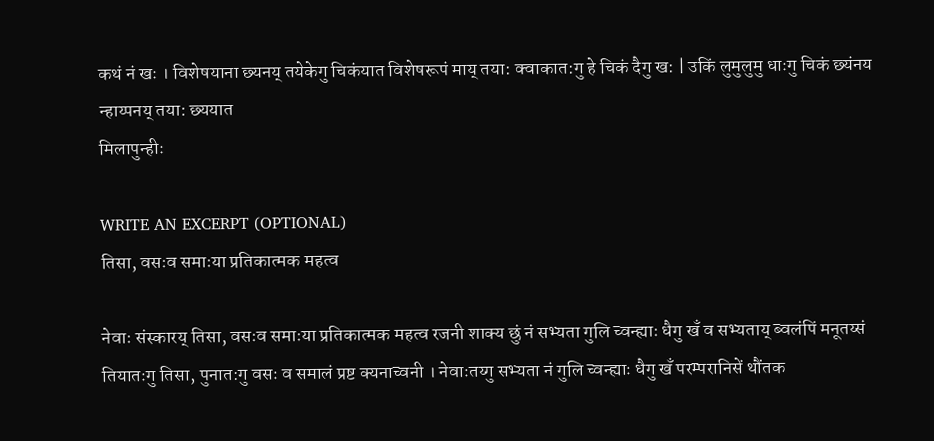कथं नं खः । विशेषयाना छ्यनय् तयेकेगु चिकंयात विशेषरूपं माय् तया: क्वाकात:गु हे चिकं दैगु ख: | उकिं लुमुलुमु धाःगु चिकं छ्यंनय न्हाय्पनय् तया: छ्ययात
मिलापुन्हीः

WRITE AN EXCERPT (OPTIONAL)
तिसा, वसःव समाःया प्रतिकात्मक महत्व

नेवाः संस्कारय् तिसा, वसःव समाःया प्रतिकात्मक महत्व रजनी शाक्य छुं नं सभ्यता गुलि च्वन्ह्याः धैगु खँ व सभ्यताय् ब्वलंपिं मनूतय्सं तियातःगु तिसा, पुनात:गु वसः व समालं प्रष्ट क्यनाच्वनी । नेवाःतय्गु सभ्यता नं गुलि च्वन्ह्याः धैगु खँ परम्परानिसें थौंतक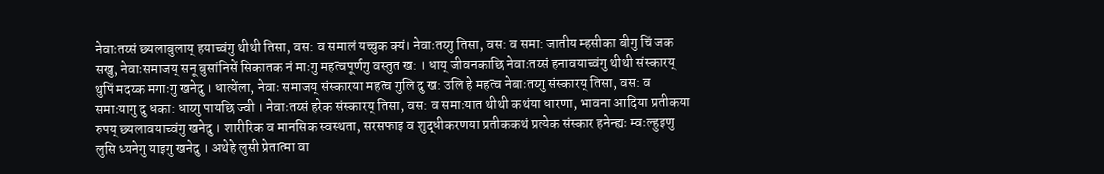नेवाःतय्सं छ्यलाबुलाय् हयाच्वंगु थीथी तिसा, वस: व समालं यच्चुक क्यं। नेवाःतय्गु तिसा, वस: व समा: जातीय म्हसीका बीगु चिं जक सखु, नेवाःसमाजय् सनू बुसांनिसें सिकातक नं माःगु महत्वपूर्णगु वस्तुत ख: । धाय् जीवनकाछि नेवाःतय्सं हनावयाच्वंगु थीथी संस्कारय् थुपिं मदय्क मगाःगु खनेदु । धात्येंला, नेवाः समाजय् संस्कारया महत्व गुलि दु ख: उलि हे महत्व नेबाःतय्गु संस्कारय् तिसा, वस: व समाःयागु दु धका: धाय्गु पायछि ज्वी । नेवाःतय्सं हरेक संस्कारय् तिसा, वस: व समाःयात थीथी कथंया धारणा, भावना आदिया प्रतीकया रुपय् छ्यलावयाच्वंगु खनेदु । शारीरिक व मानसिक स्वस्थता, सरसफाइ व शुद्धीकरणया प्रतीककथं प्रत्येक संस्कार हनेन्ह्यः म्वःल्हुइणु लुसि ध्यनेगु याइगु खनेदु । अथेहे लुसी प्रेतात्मा वा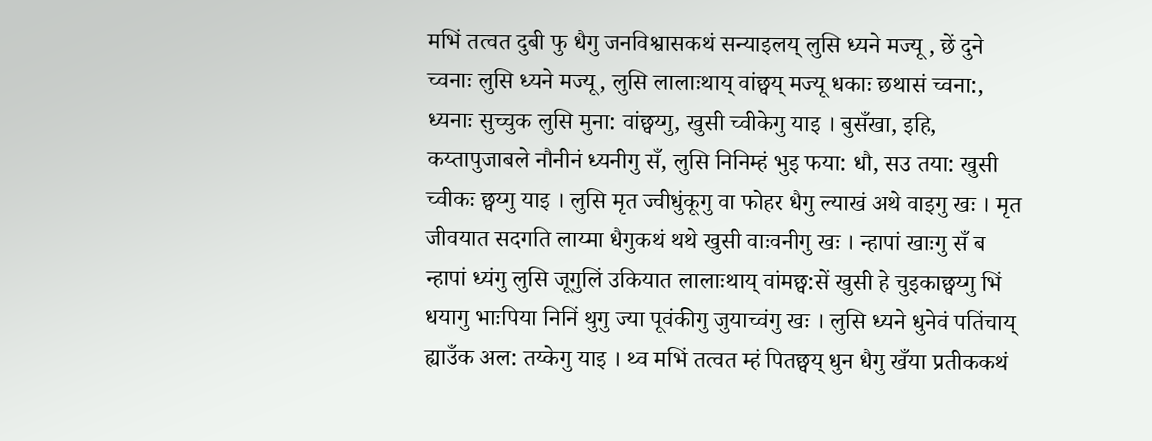मभिं तत्वत दुबी फु धैगु जनविश्वासकथं सन्याइलय् लुसि ध्यने मज्यू , छें दुने च्वनाः लुसि ध्यने मज्यू, लुसि लालाःथाय् वांछ्वय् मज्यू धकाः छथासं च्वना:, ध्यनाः सुच्चुक लुसि मुना: वांछ्वय्गु, खुसी च्वीकेगु याइ । बुसँखा, इहि, कय्तापुजाबले नौनीनं ध्यनीगु सँ, लुसि निनिम्हं भुइ फया: धौ, सउ तया: खुसी च्वीकः छ्वय्गु याइ । लुसि मृत ज्वीधुंकूगु वा फोहर धैगु ल्याखं अथे वाइगु खः । मृत जीवयात सदगति लाय्मा धैगुकथं थथे खुसी वाःवनीगु खः । न्हापां खाःगु सँ ब न्हापां ध्यंगु लुसि जूगुलिं उकियात लालाःथाय् वांमछ्व:सें खुसी हे चुइकाछ्वय्गु भिं धयागु भाःपिया निनिं थुगु ज्या पूवंकीगु जुयाच्वंगु खः । लुसि ध्यने धुनेवं पतिंचाय् ह्याउँक अल: तय्केगु याइ । थ्व मभिं तत्वत म्हं पितछ्वय् धुन धैगु खँया प्रतीककथं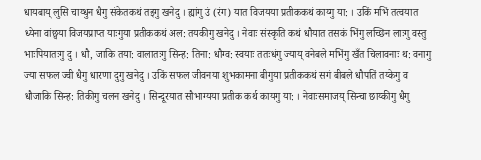धायबाय् लुसि चाय्धुन धैगु संकेतकथं तइगु खनेदु । ह्यांगु उं (रंग) यात विजयया प्रतीककथं काय्गु या: । उकिं मभिं तत्वयात ध्येना वांछ्वया विजयप्राप्त याःगुया प्रतीककथं अल: तयकीगु खनेदु । नेवाः संस्कृति कथं धौयात तसकं भिंगु लच्छिन लाःगु वस्तु भाःपियातःगु दु । धौ, जाकि तया: वालातःगु सिन्ह: तिना: धौग्व: स्वयाः ततःधंगु ज्याय् वनेबले मभिंगु खँत चिलावनाः थ: वनागु ज्या सफल ज्वी धैगु धारणा दुगु खनेदु । उकिं सफल जीवनया शुभकामना बीगुया प्रतीककथं सगं बीबले धौपतिं तय्केगु व धौजाकि सिन्ह: तिकीगु चलन खनेदु । सिन्दूरयात सौभाग्यया प्रतीक कर्थ कायगु या: । नेवाःसमाजय् सिन्चा छाय्कीगु धैगु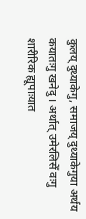कुलय् दुथ्याकेगु, समाजय् दुथ्याकेगुया अर्थय कयातःगु खनेदु । अर्थात् उमेरलिसेँ वःगु शारीरिक ह्यूपाःयात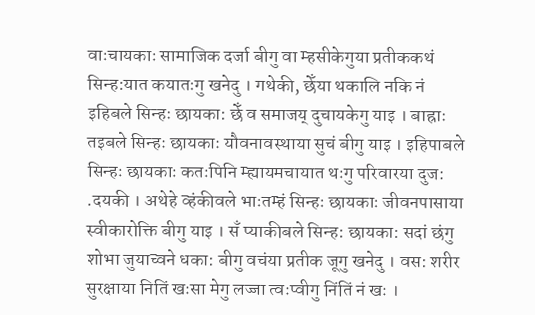वाःचायकाः सामाजिक दर्जा बीगु वा म्हसीकेगुया प्रतीककथं सिन्ह:यात कयातःगु खनेदु । गथेकी, छेँया थकालि नकि नं इहिबले सिन्हः छायका: छेँ व समाजय् दुचायकेगु याइ । बाह्राः तइबले सिन्हः छायकाः यौवनावस्थाया सुचं बीगु याइ । इहिपाबले सिन्हः छायकाः कतःपिनि म्ह्यायमचायात थःगु परिवारया दुज: .दयकी । अथेहे व्हंकीवले भाःतम्हं सिन्हः छायकाः जीवनपासाया स्वीकारोक्ति बीगु याइ । सँ प्याकीबले सिन्ह: छायका: सदां छंगु शोभा जुयाच्वने धका: बीगु वचंया प्रतीक जूगु खनेदु । वस: शरीर सुरक्षाया नितिं खःसा मेगु लज्जा त्वःप्वीगु निंतिं नं खः ।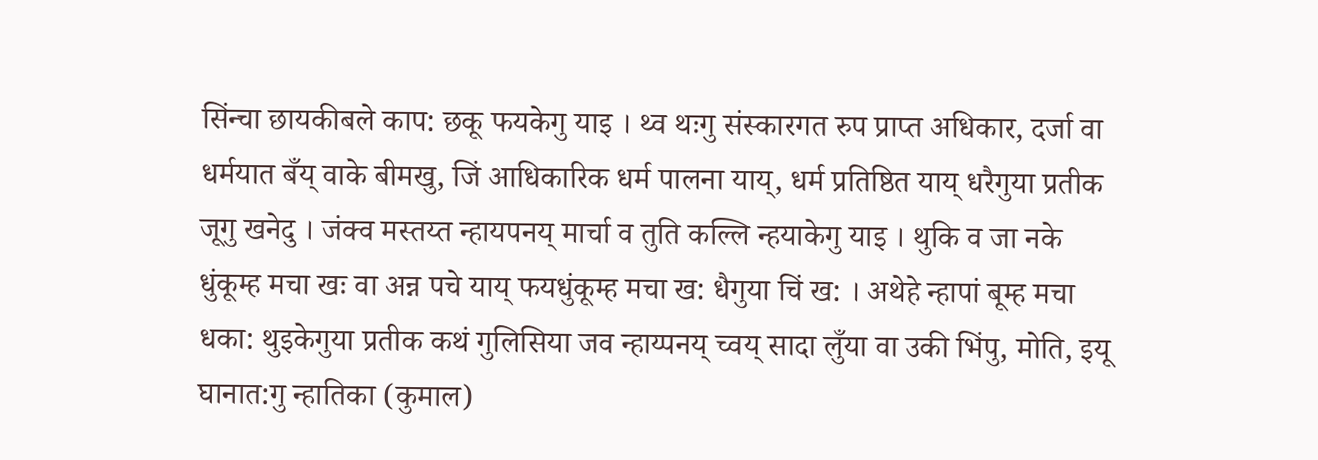सिंन्चा छायकीबले काप: छकू फयकेगु याइ । थ्व थःगु संस्कारगत रुप प्राप्त अधिकार, दर्जा वा धर्मयात बँय् वाके बीमखु, जिं आधिकारिक धर्म पालना याय्, धर्म प्रतिष्ठित याय् धरैगुया प्रतीक जूगु खनेदु । जंक्व मस्तय्त न्हायपनय् मार्चा व तुति कल्लि न्हयाकेगु याइ । थुकि व जा नके धुंकूम्ह मचा खः वा अन्न पचे याय् फयधुंकूम्ह मचा ख: धैगुया चिं ख: । अथेहे न्हापां बूम्ह मचा धका: थुइकेगुया प्रतीक कथं गुलिसिया जव न्हाय्पनय् च्वय् सादा लुँया वा उकी भिंपु, मोति, इयू घानात:गु न्हातिका (कुमाल)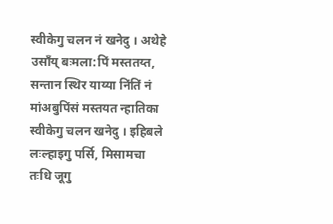स्वीकेगु चलन नं खनेदु । अथेहे उसाँय् बःमला:पिं मस्ततय्त, सन्तान स्थिर याय्या निंतिं नं मांअबुपिंसं मस्तयत न्हातिका स्वीकेगु चलन खनेदु । इहिबले लःल्हाइगु पर्सि, मिसामचा तःधि जूगु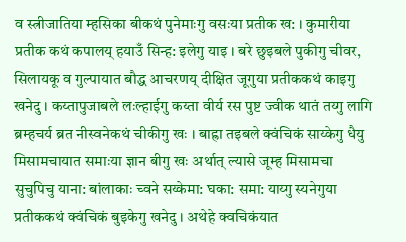व स्त्रीजातिया म्हसिका बीकथं पुनेमाःगु वसःया प्रतीक ख: । कुमारीया प्रतीक कथं कपालय् हयाउँ सिन्ह: इलेगु याइ । बरे छुइबले पुकीगु चीवर, सिलायकू व गुल्पायात बौद्ध आचरणय् दीक्षित जूगुया प्रतीककथं काइगु खनेदु । कय्तापुजाबले लःल्हाईगु कय्ता वीर्य रस पुष्ट ज्वीक थातं तय्गु लागि ब्रम्हचर्य ब्रत नीस्वनेकथं चीकीगु खः । बाह्रा तइबले क्वंचिकं साय्केगु धैयु मिसामचायात समाःया ज्ञान बीगु खः अर्थात् ल्यासे जूम्ह मिसामचा सुचुपिचु याना: बांलाकाः च्वने सय्केमा: घका: समा: याय्गु स्यनेगुया प्रतीककथं क्वंचिकं बुइकेगु खनेदु । अथेहे क्वचिकंयात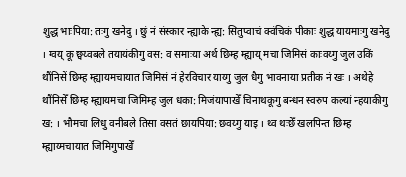शुद्ध भाःपिया: तःगु खनेदु । छुं नं संस्कार न्ह्याके न्ह्य: सितुप्वाचं क्वंचिकं पीकाः शुद्ध यायमाःगु खनेदु । ग्वय् कू छ्वय्वबले तयायंकीगु वस: व समाःया अर्थ छिम्ह म्ह्याय् मचा जिमिसं काःवय्गु जुल उकिं थौंनिसें छिम्ह म्ह्यायमचायात जिमिसं नं हेरविचार याय्गु जुल धैगु भावनाया प्रतीक नं खः । अथेहे थौंनिसेँ छिम्ह म्ह्यायमचा जिमिम्ह जुल धका: मिजंयापाखेँ चिनाथकूगु बन्धन स्वरुप कल्यां न्हयाकीगु ख: । भौमचा लिधु वनीबले तिसा वसतं छायपिया: छवय्गु याइ । थ्व थःछेँ खलपिन्त छिम्ह म्ह्याय्मचायात जिमिगुपाखेँ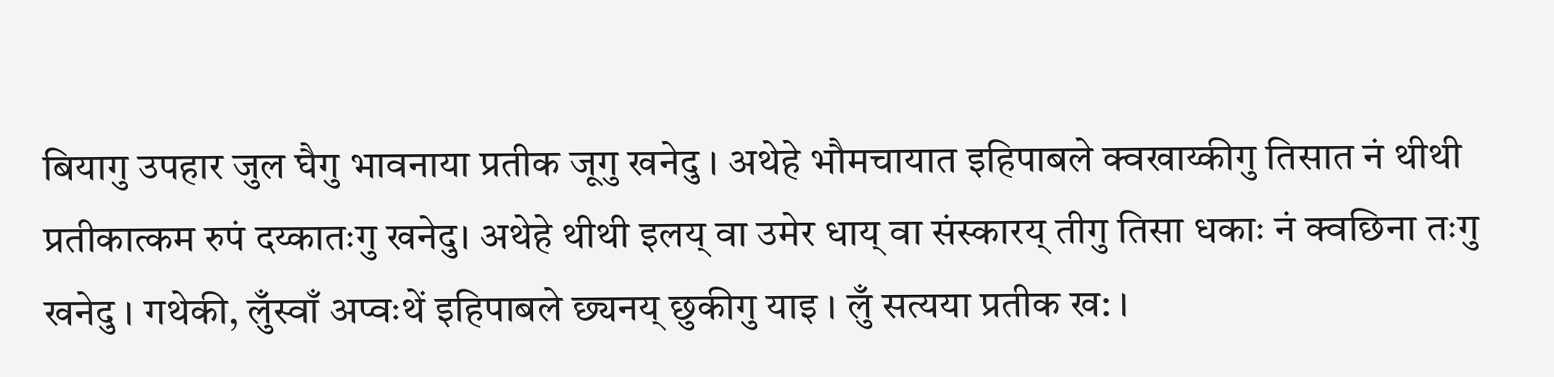बियागु उपहार जुल घैगु भावनाया प्रतीक जूगु खनेदु । अथेहे भौमचायात इहिपाबले क्वखाय्कीगु तिसात नं थीथी प्रतीकात्कम रुपं दय्कातःगु खनेदु। अथेहे थीथी इलय् वा उमेर धाय् वा संस्कारय् तीगु तिसा धकाः नं क्वछिना तःगु खनेदु । गथेकी, लुँस्वाँ अप्वःथें इहिपाबले छ्यनय् छुकीगु याइ । लुँ सत्यया प्रतीक ख: ।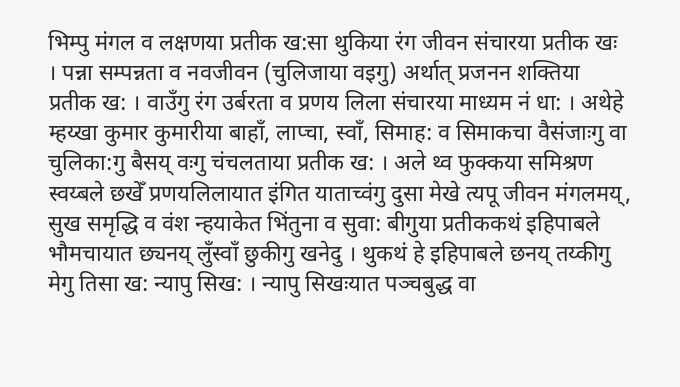भिम्पु मंगल व लक्षणया प्रतीक ख:सा थुकिया रंग जीवन संचारया प्रतीक खः । पन्ना सम्पन्नता व नवजीवन (चुलिजाया वइगु) अर्थात् प्रजनन शक्तिया प्रतीक ख: । वाउँगु रंग उर्बरता व प्रणय लिला संचारया माध्यम नं धा: । अथेहे म्हय्खा कुमार कुमारीया बाहाँ, लाप्चा, स्वाँ, सिमाह: व सिमाकचा वैसंजाःगु वा चुलिका:गु बैसय् वःगु चंचलताया प्रतीक ख: । अले थ्व फुक्कया समिश्रण स्वय्बले छखेँ प्रणयलिलायात इंगित याताच्वंगु दुसा मेखे त्यपू जीवन मंगलमय्, सुख समृद्धि व वंश न्हयाकेत भिंतुना व सुवा: बीगुया प्रतीककथं इहिपाबले भौमचायात छ्यनय् लुँस्वाँ छुकीगु खनेदु । थुकथं हे इहिपाबले छनय् तय्कीगु मेगु तिसा ख: न्यापु सिख: । न्यापु सिखःयात पञ्चबुद्ध वा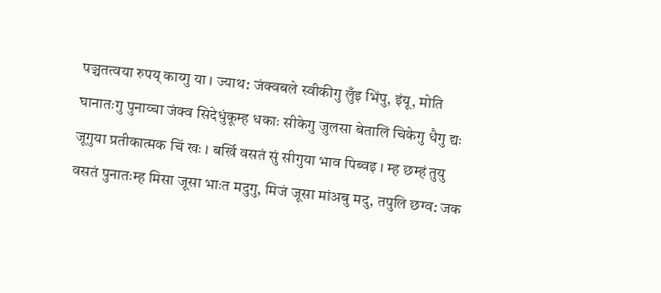पञ्चतत्वया रुपय् काय्गु या । ज्याथ: जंक्वबले स्वीकीगु लुँइ भिंपु, इंयू, मोति घानातःगु पुनाय्चा जंक्व सिदेधुंकूम्ह धकाः सीकेगु जुलसा बेतालिं चिकेगु धैगु द्यः जूगुया प्रतीकात्मक चिं खः । बर्खि वसतं सुं सीगुया भाव पिब्वइ । म्ह छम्हं तुयु वसतं पुनातःम्ह मिसा जूसा भाःत मदुगु, मिजं जूसा मांअबु मदु, तपुलि छग्व: जक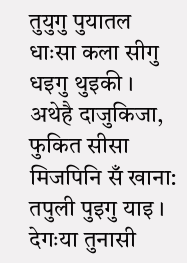तुयुगु पुयातल धाःसा कला सीगु धइगु थुइकी । अथेहै दाजुकिजा, फुकित सीसा मिजपिनि सँ खाना: तपुली पुइगु याइ ।
देगःया तुनासी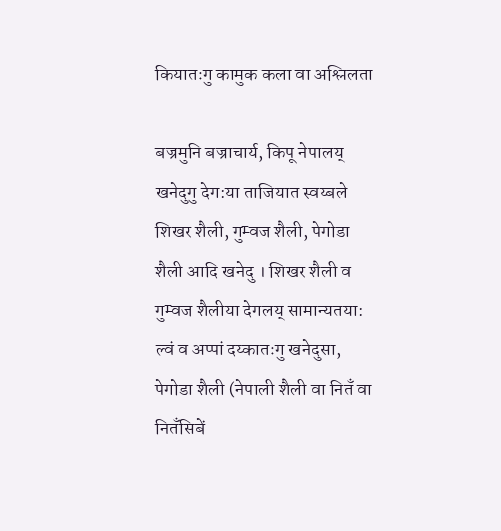कियातःगु कामुक कला वा अश्लिलता

बज्रमुनि बज्राचार्य, किपू नेपालय् खनेदुगु देग:या ताजियात स्वय्बले शिखर शैली, गुम्वज शैली, पेगोडा शैली आदि खनेदु । शिखर शैली व गुम्वज शैलीया देगलय् सामान्यतया: ल्वं व अप्पां दय्कातःगु खनेदुसा, पेगोडा शैली (नेपाली शैली वा नितँ वा नितँसिबें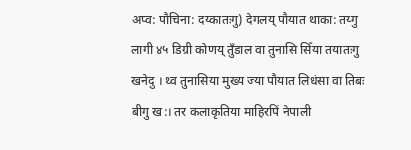अप्व: पौचिना: दय्कातःगु) देगलय् पौयात थाका: तय्गु लागी ४५ डिग्री कोणय् तुँडाल वा तुनासि सिँया तयातःगु खनेदु । थ्व तुनासिया मुख्य ज्या पौयात लिधंसा वा तिबः बीगु ख:। तर कलाकृतिया माहिरपिं नेपाली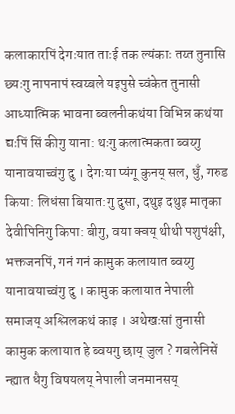कलाकारपिं देगःयात ताःई तक ल्यंकाः तय्त तुनासि छ्यःगु नापनापं स्वय्बले यइपुसे च्वंकेत तुनासी आध्यात्मिक भावना ब्वलनीकथंया विभिन्न कथंया द्यःपिं सिं कीगु याना: थःगु कलात्मकता ब्वय्गु यानावयाच्वंगु दु । देगःया प्यंगू कुनय् सल, धुँ, गरुड किया: लिधंसा बियात:गु दुसा, दथुइ दथुइ मातृका देवीपिनिगु किपा: बीगु, वया क्वय् थीथी पशुपंक्षी, भक्तजनपिं, गनं गनं कामुक कलायात ब्वय्गु यानावयाच्वंगु दु । कामुक कलायात नेपाली समाजय् अश्लिलकथं काइ । अथेखःसां तुनासी कामुक कलायात हे ब्वयगु छाय् जुल ? गबलेनिसें न्ह्यात धैगु विषयलय् नेपाली जनमानसय्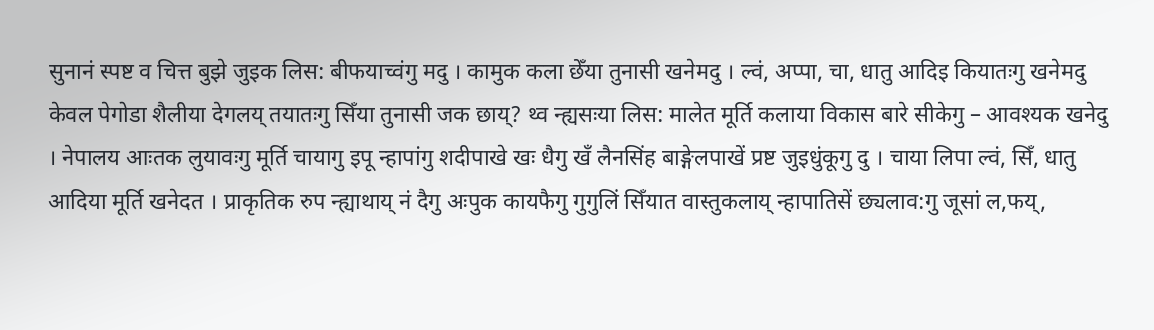सुनानं स्पष्ट व चित्त बुझे जुइक लिस: बीफयाच्वंगु मदु । कामुक कला छेँया तुनासी खनेमदु । ल्वं, अप्पा, चा, धातु आदिइ कियातःगु खनेमदु केवल पेगोडा शैलीया देगलय् तयातःगु सिँया तुनासी जक छाय्? थ्व न्ह्यसःया लिस: मालेत मूर्ति कलाया विकास बारे सीकेगु – आवश्यक खनेदु । नेपालय आःतक लुयावःगु मूर्ति चायागु इपू न्हापांगु शदीपाखे खः धैगु खँ लैनसिंह बाङ्गेलपाखें प्रष्ट जुइधुंकूगु दु । चाया लिपा ल्वं, सिँ, धातु आदिया मूर्ति खनेदत । प्राकृतिक रुप न्ह्याथाय् नं दैगु अःपुक कायफैगु गुगुलिं सिँयात वास्तुकलाय् न्हापातिसें छ्यलाव:गु जूसां ल,फय्,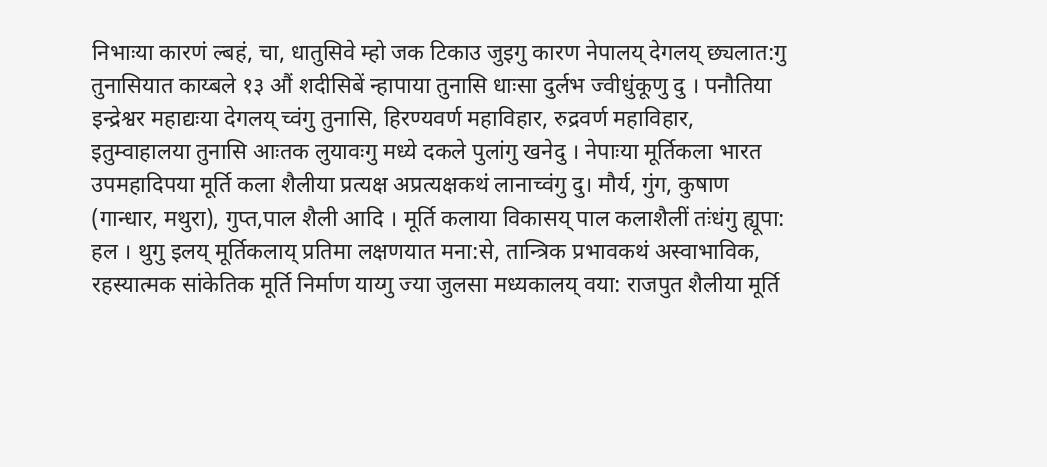निभाःया कारणं ल्बहं, चा, धातुसिवे म्हो जक टिकाउ जुइगु कारण नेपालय् देगलय् छ्यलात:गु तुनासियात काय्बले १३ औं शदीसिबें न्हापाया तुनासि धाःसा दुर्लभ ज्वीधुंकूणु दु । पनौतिया इन्द्रेश्वर महाद्यःया देगलय् च्वंगु तुनासि, हिरण्यवर्ण महाविहार, रुद्रवर्ण महाविहार, इतुम्वाहालया तुनासि आःतक लुयावःगु मध्ये दकले पुलांगु खनेदु । नेपाःया मूर्तिकला भारत उपमहादिपया मूर्ति कला शैलीया प्रत्यक्ष अप्रत्यक्षकथं लानाच्वंगु दु। मौर्य, गुंग, कुषाण (गान्धार, मथुरा), गुप्त,पाल शैली आदि । मूर्ति कलाया विकासय् पाल कलाशैलीं तःंधंगु ह्यूपा: हल । थुगु इलय् मूर्तिकलाय् प्रतिमा लक्षणयात मना:से, तान्त्रिक प्रभावकथं अस्वाभाविक, रहस्यात्मक सांकेतिक मूर्ति निर्माण याय्गु ज्या जुलसा मध्यकालय् वया: राजपुत शैलीया मूर्ति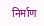निर्माण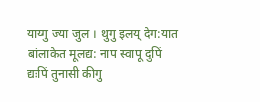याय्गु ज्या जुल । थुगु इलय् देग:यात बांलाकेत मूलद्य: नाप स्वापू दुपिं द्यःपिं तुनासी कीगु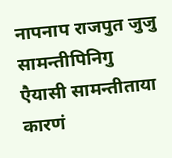नापनाप राजपुत जुजु सामन्तीपिनिगु एैयासी सामन्तीताया कारणं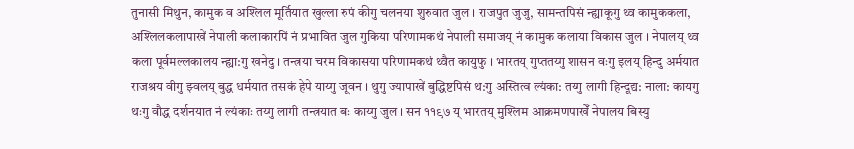तुनासी मिथुन, कामुक व अश्लिल मूर्तियात खुल्ला रुपं कीगु चलनया शुरुवात जुल । राजपुत जुजु, सामन्तपिसं न्ह्याकूगु थ्व कामुककला, अश्लिलकलापाखें नेपाली कलाकारपिं नं प्रभावित जुल गुकिया परिणामकथं नेपाली समाजय् नं कामुक कलाया विकास जुल । नेपालय् थ्व कला पूर्वमल्लकालय न्ह्या:गु खनेदु । तन्त्रया चरम विकासया परिणामकथं थ्वैत कायुफु । भारतय् गुप्ततय्गु शासन वःगु इलय् हिन्दु अर्मयात राजश्रय वीगु झ्वलय् बुद्ध धर्मयात तसकं हेपे याय्गु जूवन । थुगु ज्यापाखें बुद्धिष्टपिसं थ:गु अस्तित्व ल्यंका: तय्गु लागी हिन्दूद्य: नाला: कायगु थःगु वौद्ध दर्शनयात नं ल्यंकाः तय्गु लागी तन्त्रयात बः काय्गु जुल । सन ११९७ य् भारतय् मुश्लिम आक्रमणपाखेँ नेपालय बिस्यु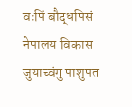वःपिं बौद्धपिसं नेपालय विकास जुयाच्वंगु पाशुपत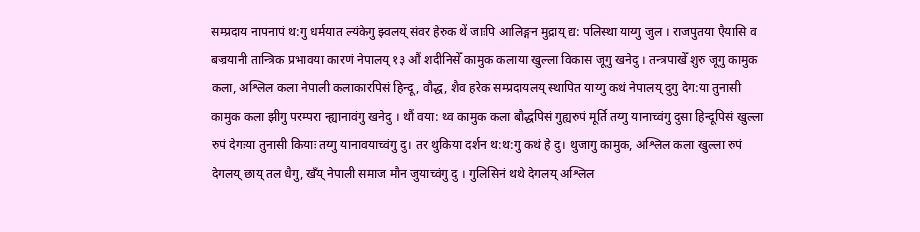सम्प्रदाय नापनापं थ:गु धर्मयात ल्यंकेगु झ्वलय् संवर हेरुक थें जाःपि आलिङ्गन मुद्राय् द्य: पलिस्था याय्गु जुल । राजपुतया एैयासि व बज्रयानी तान्त्रिक प्रभावया कारणं नेपालय् १३ औं शदीनिसेँ कामुक कलाया खुल्ला विकास जूगु खनेदु । तन्त्रपाखेँ शुरु जूगु कामुक कला, अश्लिल कला नेपाली कलाकारपिसं हिन्दू, वौद्ध, शैव हरेक सम्प्रदायलय् स्थापित याय्गु कथं नेपालय् दुगु देग:या तुनासी कामुक कला झीगु परम्परा न्ह्यानावंगु खनेदु । थौं वया: थ्व कामुक कला बौद्धपिसं गुह्यरुपं मूर्ति तय्गु यानाच्वंगु दुसा हिन्दूपिसं खुल्ला रुपं देगःया तुनासी कियाः तय्गु यानावयाच्वंगु दु। तर थुकिया दर्शन थ:थ:गु कथं हे दु। थुजागु कामुक, अश्लिल कला खुल्ला रुपं देगलय् छाय् तल धैगु, खँय् नेपाली समाज मौन जुयाच्वंगु दु । गुलिसिनं थथे देगलय् अश्लिल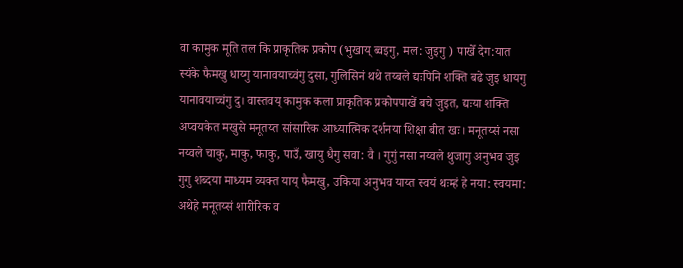वा कामुक मूति तल कि प्राकृतिक प्रकोप (भुखाय् ब्वइगु, मल: जुइगु ) पाखेँ देग:यात स्यंके फैमखु धाय्गु यानावयाच्वंगु दुसा, गुलिसिनं थथे तय्बले द्यःपिनि शक्ति बढे जुइ धायगु यानावयाच्चंगु दु। वास्तवय् कामुक कला प्राकृतिक प्रकोपपाखें बचे जुइत, द्यःया शक्ति अप्वयकेत मखुसे मनूतय्त सांसारिक आध्यात्मिक दर्शनया शिक्षा बीत खः। मनूतय्सं नसा नय्वले चाकु, माकु, फाकु, पाउँ, खायु धैगु सवा: वै । गुगुं नसा नय्वले थुजागु अनुभव जुइ गुगु शब्दया माध्यम व्यक्त याय् फैमखु, उकिया अनुभव याय्त स्वयं थःम्हं हे नया: स्वयमा: अथेहे मनूतय्सं शारीरिक व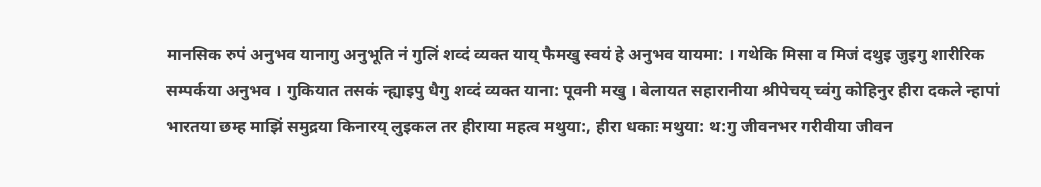मानसिक रुपं अनुभव यानागु अनुभूति नं गुलिं शव्दं व्यक्त याय् फैमखु स्वयं हे अनुभव यायमा: । गथेकि मिसा व मिजं दथुइ जुइगु शारीरिक सम्पर्कया अनुभव । गुकियात तसकं न्ह्याइपु धैगु शव्दं व्यक्त याना: पूवनी मखु । बेलायत सहारानीया श्रीपेचय् च्वंगु कोहिनुर हीरा दकले न्हापां भारतया छम्ह माझिं समुद्रया किनारय् लुइकल तर हीराया महत्व मथुया:, हीरा धकाः मथुया: थ:गु जीवनभर गरीवीया जीवन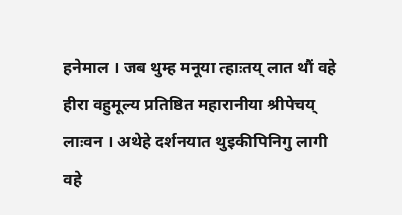हनेमाल । जब थुम्ह मनूया त्हाःतय् लात थौं वहे हीरा वहुमूल्य प्रतिष्ठित महारानीया श्रीपेचय् लाःवन । अथेहे दर्शनयात थुइकीपिनिगु लागी वहे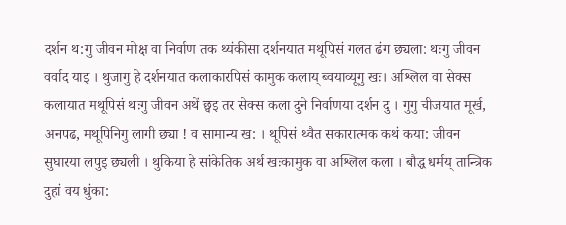दर्शन थ:गु जीवन मोक्ष वा निर्वाण तक थ्यंकीसा दर्शनयात मथूपिसं गलत ढंग छ्यला: थःगु जीवन वर्वाद याइ । थुजागु हे दर्शनयात कलाकारपिसं कामुक कलाय् ब्वयाव्यूगु खः। अश्लिल वा सेक्स कलायात मथूपिसं थःगु जीवन अथें छ्वइ तर सेक्स कला दुने निर्वाणया दर्शन दु । गुगु चीजयात मूर्ख, अनपढ, मथूपिनिगु लागी छ्या ! व सामान्य ख: । थूपिसं थ्वैत सकारात्मक कथं कया: जीवन सुघारया लपुइ छ्यली । थुकिया हे सांकेतिक अर्थ खःकामुक वा अश्लिल कला । बौद्ध धर्मय् तान्त्रिक दुहां वय धुंका: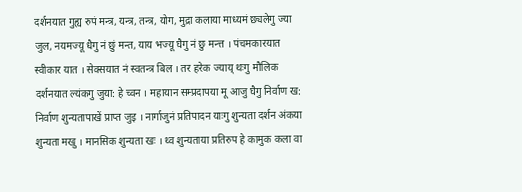दर्शनयात गुह्य रुपं मन्त्र, यन्त्र, तन्त्र, योग, मुद्रा कलाया माध्यमं छ्यलेगु ज्या जुल, नयमज्यू धैगु नं छुं मन्त, याय भज्यू घैगु नं छु मन्त्त । पंचमकारयात स्वीकार यात । सेक्सयात नं स्वतन्त्र बिल । तर हरेक ज्याय् थःगु मौलिक दर्शनयात ल्यंकगु जुया: हे च्वन । महायान सम्प्रदापया मू आजु घैगु निर्वाण ख: निर्वाण शुन्यतापाखें प्राप्त जुइ । नार्गाजुनं प्रतिपादन याःगु शुन्यता दर्शन अंकया शुन्यता मखु । मानसिक शुन्यता खः । थ्व शुन्यताया प्रतिरुप हे कामुक कला वा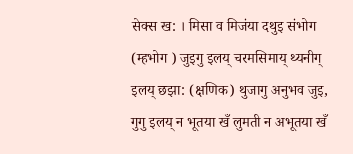सेक्स ख: । मिसा व मिजंया दथुइ संभोग (म्हभोग ) जुइगु इलय् चरमसिमाय् थ्यनीग् इलय् छझा: (क्षणिक) थुजागु अनुभव जुइ, गुगु इलय् न भूतया खँ लुमती न अभूतया खँ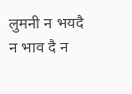लुमनी न भयदै न भाव दै न